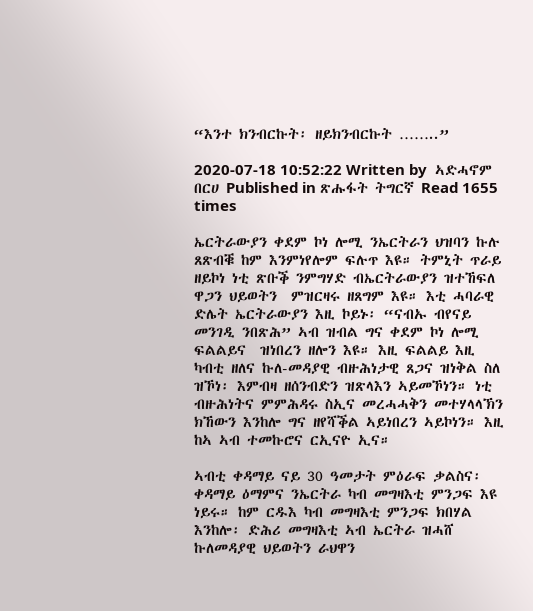“እንተ ክንብርኩት፡ ዘይክንብርኩት ……..”

2020-07-18 10:52:22 Written by  ኣድሓኖም በርሀ Published in ጽሑፋት ትግርኛ Read 1655 times

ኤርትራውያን ቀደም ኮነ ሎሚ ንኤርትራን ህዝባን ኩሉ ጸጽብቑ ከም እንምነየሎም ፍሉጥ እዩ። ትምኒት ጥራይ ዘይኮነ ነቲ ጽቡቕ ንምግሃድ ብኤርትራውያን ዝተኸፍለ ዋጋን ህይወትን  ምዝርዛሩ ዘጸግም እዩ። እቲ ሓባራዊ ድሌት ኤርትራውያን እዚ ኮይኑ፡ “ናብኡ ብየናይ መንገዲ ንበጽሕ” ኣብ ዝብል ግና ቀደም ኮነ ሎሚ ፍልልይና  ዝነበረን ዘሎን እዩ። እዚ ፍልልይ እዚ ካብቲ ዘለና ኩለ-መዳያዊ ብዙሕነታዊ ጸጋና ዝነቅል ስለ ዝኾነ፡ እምብዛ ዘሰንብድን ዝጽላእን ኣይመኾነን። ነቲ ብዙሕነትና ምምሕዳሩ ስኢና መረሓሓቅን መተሃላላኽን ክኸውን እንከሎ ግና ዘየሻቕል ኣይነበረን ኣይኮነን። እዚ ከኣ ኣብ ተመኩሮና ርኢናዮ ኢና።

ኣብቲ ቀዳማይ ናይ 30 ዓመታት ምዕራፍ ቃልስና፡ ቀዳማይ ዕማምና ንኤርትራ ካብ መግዛእቲ ምንጋፍ እዩ ነይሩ። ከም ርዱእ ካብ መግዛእቲ ምንጋፍ ክበሃል እንከሎ፡ ድሕሪ መግዛእቲ ኣብ ኤርትራ ዝሓሸ ኩለመዳያዊ ህይወትን ራህዋን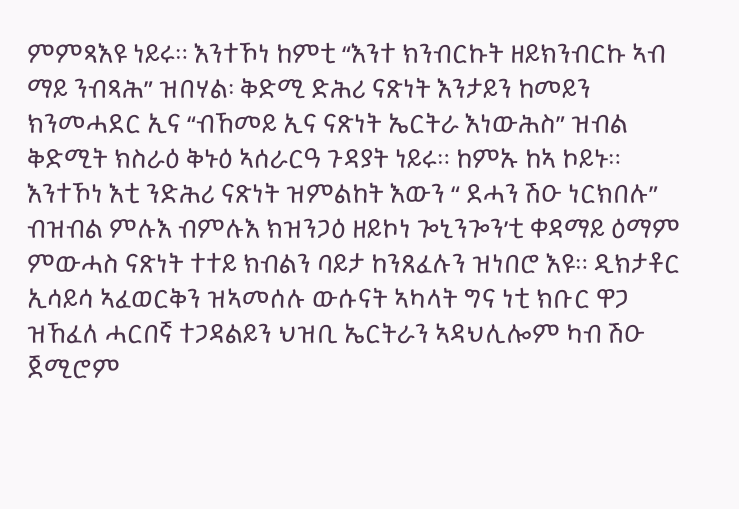ምምጻእዩ ነይሩ። እንተኾነ ከምቲ “እንተ ክንብርኩት ዘይክንብርኩ ኣብ ማይ ንብጻሕ” ዝበሃል፡ ቅድሚ ድሕሪ ናጽነት እንታይን ከመይን ክንመሓደር ኢና “ብኸመይ ኢና ናጽነት ኤርትራ እነውሕስ” ዝብል ቅድሚት ክስራዕ ቅኑዕ ኣሰራርዓ ጉዳያት ነይሩ። ከምኡ ከኣ ኮይኑ። እንተኾነ እቲ ንድሕሪ ናጽነት ዝምልከት እውን “ ደሓን ሽዑ ነርክበሉ” ብዝብል ምሉእ ብምሉእ ክዝንጋዕ ዘይኮነ ጐኒንጐን’ቲ ቀዳማይ ዕማም ምውሓስ ናጽነት ተተይ ክብልን ባይታ ከንጸፈሉን ዝነበሮ እዩ። ዲክታቶር ኢሳይሳ ኣፈወርቅን ዝኣመሰሉ ውሱናት ኣካላት ግና ነቲ ክቡር ዋጋ ዝኸፈለ ሓርበኛ ተጋዳልይን ህዝቢ ኤርትራን ኣዳህሊሎም ካብ ሽዑ ጀሚሮም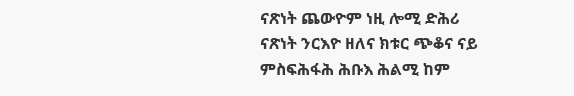ናጽነት ጨውዮም ነዚ ሎሚ ድሕሪ ናጽነት ንርእዮ ዘለና ክቱር ጭቆና ናይ ምስፍሕፋሕ ሕቡእ ሕልሚ ከም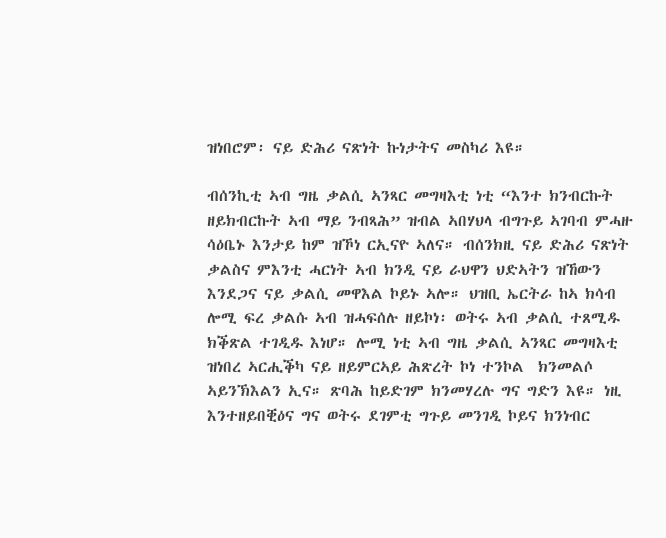ዝነበሮም፡ ናይ ድሕሪ ናጽነት ኩነታትና መስካሪ እዩ።

ብሰንኪቲ ኣብ ግዜ ቃልሲ ኣንጻር መግዛእቲ ነቲ “እንተ ክንብርኩት ዘይክብርኩት ኣብ ማይ ንብጻሕ” ዝብል ኣበሃህላ ብግጉይ ኣገባብ ምሓዙ ሳዕቤኑ እንታይ ከም ዝኾነ ርኢናዮ ኣለና። ብሰንክዚ ናይ ድሕሪ ናጽነት ቃልስና ምእንቲ ሓርነት ኣብ ክንዲ ናይ ራህዋን ህድኣትን ዝኸውን እንደጋና ናይ ቃልሲ መዋእል ኮይኑ ኣሎ። ህዝቢ ኤርትራ ከኣ ክሳብ ሎሚ ፍረ ቃልሱ ኣብ ዝሓፍሰሉ ዘይኮነ፡ ወትሩ ኣብ ቃልሲ ተጸሚዱ ክቕጽል ተገዲዱ እነሆ። ሎሚ ነቲ ኣብ ግዜ ቃልሲ ኣንጻር መግዛእቲ ዝነበረ ኣርሒቕካ ናይ ዘይምርኣይ ሕጽረት ኮነ ተንኮል  ክንመልሶ ኣይንኽእልን ኢና። ጽባሕ ከይድገም ክንመሃረሉ ግና ግድን እዩ። ነዚ እንተዘይበቒዕና ግና ወትሩ ደገምቲ ግጉይ መንገዲ ኮይና ክንነብር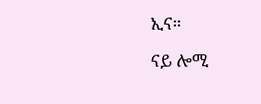ኢና።

ናይ ሎሚ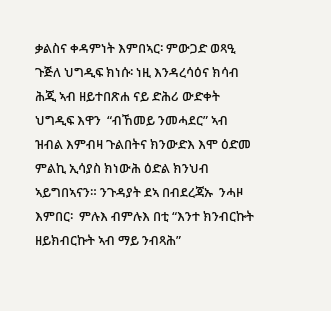ቃልስና ቀዳምነት እምበኣር፡ ምውጋድ ወጻዒ ጉጅለ ህግዲፍ ክነሱ፡ ነዚ እንዳረሳዕና ክሳብ ሕጂ ኣብ ዘይተበጽሐ ናይ ድሕሪ ውድቀት ህግዲፍ እዋን  “ብኸመይ ንመሓደር” ኣብ ዝብል እምብዛ ጉልበትና ክንውድእ እሞ ዕድመ ምልኪ ኢሳያስ ክነውሕ ዕድል ክንህብ ኣይግበኣናን። ንጉዳያት ደኣ በብደረጃኡ  ንሓዞ እምበር፡  ምሉእ ብምሉእ በቲ “እንተ ክንብርኩት ዘይክብርኩት ኣብ ማይ ንብጻሕ”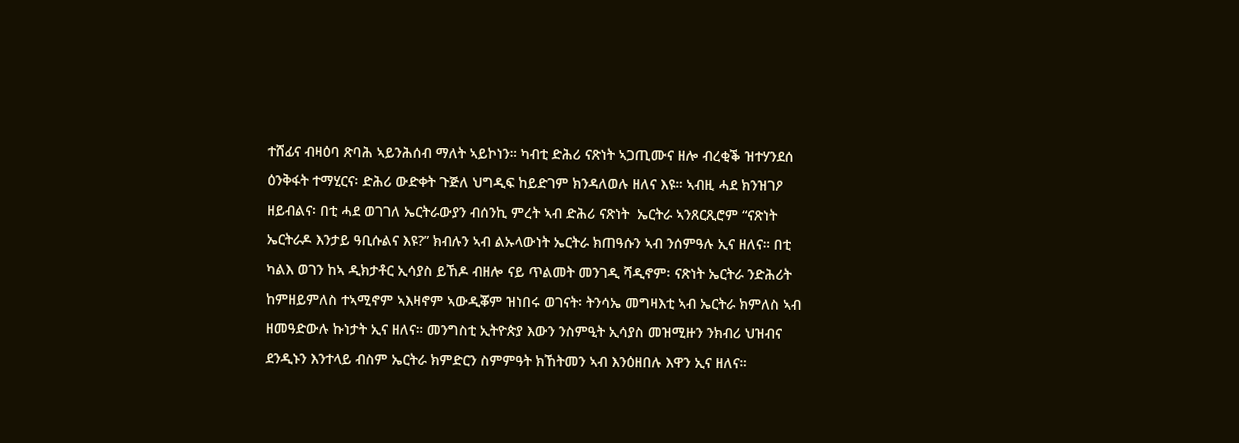ተሸፊና ብዛዕባ ጽባሕ ኣይንሕሰብ ማለት ኣይኮነን። ካብቲ ድሕሪ ናጽነት ኣጋጢሙና ዘሎ ብረቂቕ ዝተሃንደሰ ዕንቅፋት ተማሂርና፡ ድሕሪ ውድቀት ጉጅለ ህግዲፍ ከይድገም ክንዳለወሉ ዘለና እዩ። ኣብዚ ሓደ ክንዝገዖ ዘይብልና፡ በቲ ሓደ ወገገለ ኤርትራውያን ብሰንኪ ምረት ኣብ ድሕሪ ናጽነት  ኤርትራ ኣንጸርጺሮም “ናጽነት ኤርትራዶ እንታይ ዓቢሱልና እዩ?” ክብሉን ኣብ ልኡላውነት ኤርትራ ክጠዓሱን ኣብ ንሰምዓሉ ኢና ዘለና። በቲ ካልእ ወገን ከኣ ዲክታቶር ኢሳያስ ይኸዶ ብዘሎ ናይ ጥልመት መንገዲ ሻዲኖም፡ ናጽነት ኤርትራ ንድሕሪት ከምዘይምለስ ተኣሚኖም ኣእዛኖም ኣውዲቖም ዝነበሩ ወገናት፡ ትንሳኤ መግዛእቲ ኣብ ኤርትራ ክምለስ ኣብ ዘመዓድውሉ ኩነታት ኢና ዘለና። መንግስቲ ኢትዮጵያ እውን ንስምዒት ኢሳያስ መዝሚዙን ንክብሪ ህዝብና ደንዲኑን እንተላይ ብስም ኤርትራ ክምድርን ስምምዓት ክኸትመን ኣብ እንዕዘበሉ እዋን ኢና ዘለና።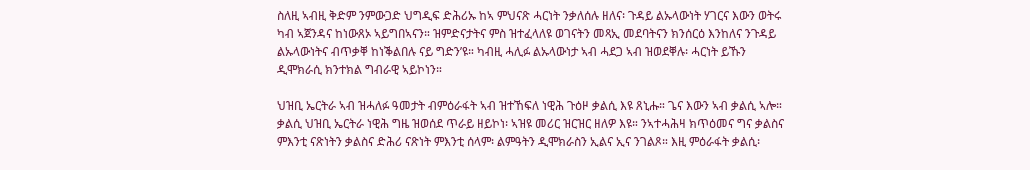ስለዚ ኣብዚ ቅድም ንምውጋድ ህግዲፍ ድሕሪኡ ከኣ ምህናጽ ሓርነት ንቃለሰሉ ዘለና፡ ጉዳይ ልኡላውነት ሃገርና እውን ወትሩ ካብ ኣጀንዳና ከነውጸኦ ኣይግበኣናን። ዝምድናታትና ምስ ዝተፈላለዩ ወገናትን መጻኢ መደባትናን ክንሰርዕ እንከለና ንጉዳይ ልኡላውነትና ብጥቃቐ ከነቕልበሉ ናይ ግድን’ዩ። ካብዚ ሓሊፉ ልኡላውነታ ኣብ ሓደጋ ኣብ ዝወደቐሉ፡ ሓርነት ይኹን ዲሞክራሲ ክንተክል ግብራዊ ኣይኮነን።

ህዝቢ ኤርትራ ኣብ ዝሓለፉ ዓመታት ብምዕራፋት ኣብ ዝተኸፍለ ነዊሕ ጉዕዞ ቃልሲ እዩ ጸኒሑ። ጌና እውን ኣብ ቃልሲ ኣሎ። ቃልሲ ህዝቢ ኤርትራ ነዊሕ ግዜ ዝወሰደ ጥራይ ዘይኮነ፡ ኣዝዩ መሪር ዝርዝር ዘለዎ እዩ። ንኣተሓሕዛ ክጥዕመና ግና ቃልስና ምእንቲ ናጽነትን ቃልስና ድሕሪ ናጽነት ምእንቲ ሰላም፡ ልምዓትን ዲሞክራስን ኢልና ኢና ንገልጾ። እዚ ምዕራፋት ቃልሲ፡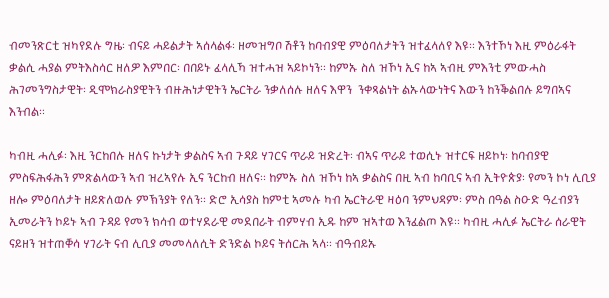ብመንጽርቲ ዝካየደሉ ግዜ፡ ብናይ ሓይልታት ኣሰላልፋ፡ ዘመዝግቦ ሽቶን ከባብያዊ ምዕባለታትን ዝተፈላለየ እዩ። እንተኾነ እዚ ምዕራፋት ቃልሲ ሓያል ምትእስሳር ዘለዎ እምበር፡ በበይኑ ፈላሊኻ ዝተሓዝ ኣይኮነን። ከምኡ ስለ ዝኾነ ኢና ከኣ ኣብዚ ምእንቲ ምውሓስ ሕገመንግስታዊት፡ ዲሞክራስያዊትን ብዙሕነታዊትን ኤርትራ ንቃለሰሉ ዘለና እዋን  ንቀጻልነት ልኡላውነትና እውን ከንቕልበሉ ይግበኣና እንብል።

ካብዚ ሓሊፉ፡ እዚ ንርከበሉ ዘለና ኩነታት ቃልስና ኣብ ጉዳይ ሃገርና ጥራይ ዝድረት፡ ብኣና ጥራይ ተወሲኑ ዝተርፍ ዘይኮነ፡ ከባብያዊ ምስፍሕፋሕን ምጽልላውን ኣብ ዝረኣየሉ ኢና ንርከብ ዘለና። ከምኡ ስለ ዝኾነ ከኣ ቃልስና በዚ ኣብ ከባቢና ኣብ ኢትዮጵያ፡ የመን ኮነ ሊቢያ ዘሎ ምዕባለታት ዘይጽለወሉ ምኽንያት የለን። ድሮ ኢሳያስ ከምቲ ኣመሉ ካብ ኤርትራዊ ዛዕባ ንምህዳም፡ ምስ በዓል ስዑድ ዓረብያን ኢመራትን ኮይኑ ኣብ ጉዳይ የመን ክሳብ ወተሃደራዊ መደበራት ብምሃብ ኢዱ ከም ዝኣተወ እንፈልጦ እዩ። ካብዚ ሓሊፉ ኤርትራ ሰራዊት ናይዘን ዝተጠቐሳ ሃገራት ናብ ሊቢያ መመላለሲት ድንድል ኮይና ትሰርሕ ኣላ። ብዓብይኡ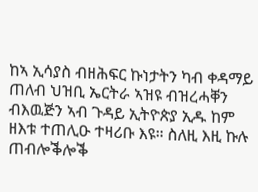ከኣ ኢሳያስ ብዘሕፍር ኩነታትን ካብ ቀዳማይ ጠለብ ህዝቢ ኤርትራ ኣዝዩ ብዝረሓቐን ብእዉጅን ኣብ ጉዳይ ኢትዮጵያ ኢዱ ከም ዘእቱ ተጠሊዑ ተዛሪቡ እዩ። ስለዚ እዚ ኩሉ ጠብሎቕሎቕ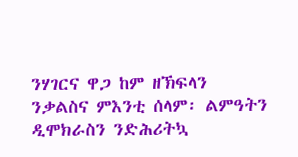ንሃገርና ዋጋ ከም ዘኽፍላን ንቃልስና ምእንቲ ሰላም፡ ልምዓትን ዲሞክራስን ንድሕሪትኳ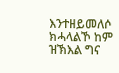እንተዘይመለሶ ክሓላልኾ ከም ዝኽእል ግና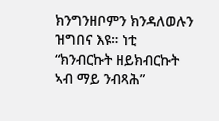ክንግንዘቦምን ክንዳለወሉን ዝግበና እዩ። ነቲ “ክንብርኩት ዘይክብርኩት ኣብ ማይ ንብጻሕ”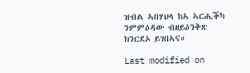ዝብል ኣበሃህላ ከኣ ኣርሒቕካ ንምምዕዳው ብዘይዕንቅጽ ክንርደኦ ይገበኣና።

Last modified on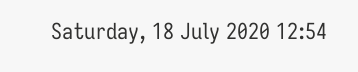Saturday, 18 July 2020 12:54